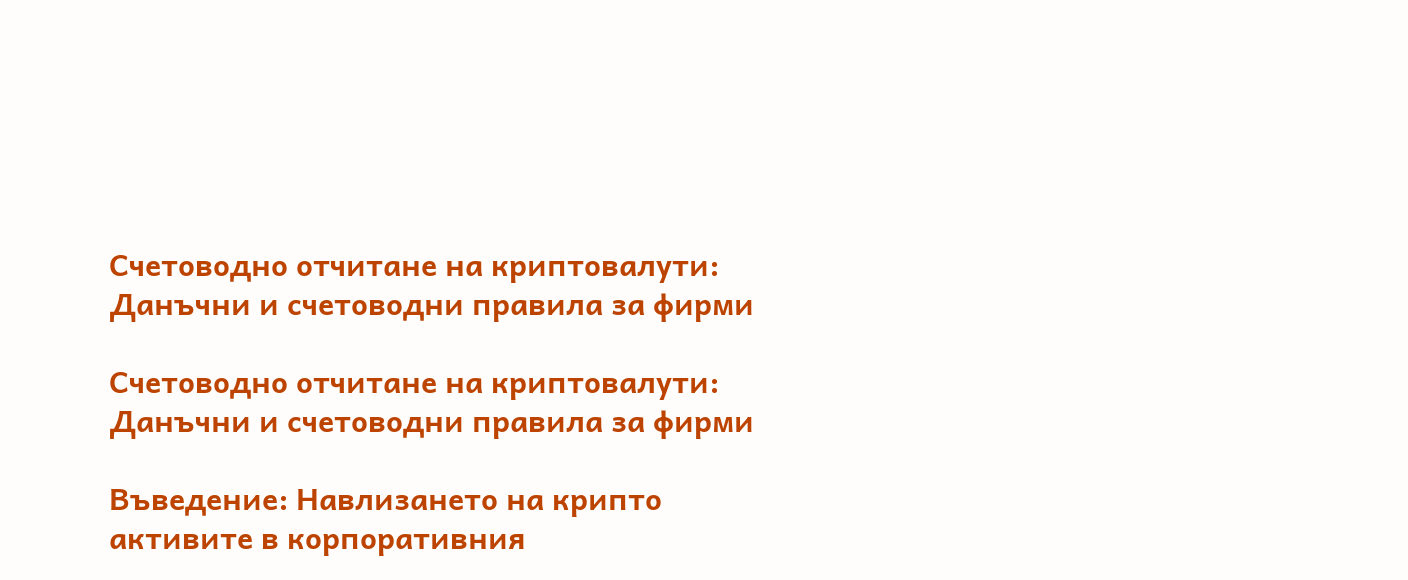Счетоводно отчитане на криптовалути: Данъчни и счетоводни правила за фирми

Счетоводно отчитане на криптовалути: Данъчни и счетоводни правила за фирми

Въведение: Навлизането на крипто активите в корпоративния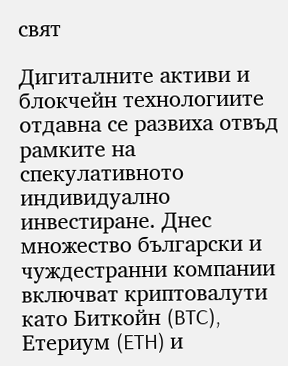свят

Дигиталните активи и блокчейн технологиите отдавна се развиха отвъд рамките на спекулативното индивидуално инвестиране. Днес множество български и чуждестранни компании включват криптовалути като Биткойн (BTC), Етериум (ETH) и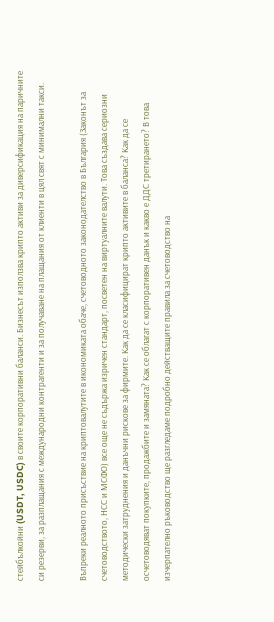стейбълкойни (USDT, USDC) в своите корпоративни баланси. Бизнесът използва крипто активи за диверсификация на паричните си резерви, за разплащания с международни контрагенти и за получаване на плащания от клиенти в цял свят с минимални такси.

Въпреки реалното присъствие на криптовалутите в икономиката обаче, счетоводното законодателство в България (Законът за счетоводството, НСС и МСФО) все още не съдържа изричен стандарт, посветен на виртуалните валути. Това създава сериозни методически затруднения и данъчни рискове за фирмите. Как да се класифицират крипто активите в баланса? Как да се осчетоводяват покупките, продажбите и замяната? Как се облагат с корпоративен данък и какво е ДДС третирането? В това изчерпателно ръководство ще разгледаме подробно действащите правила за счетоводство на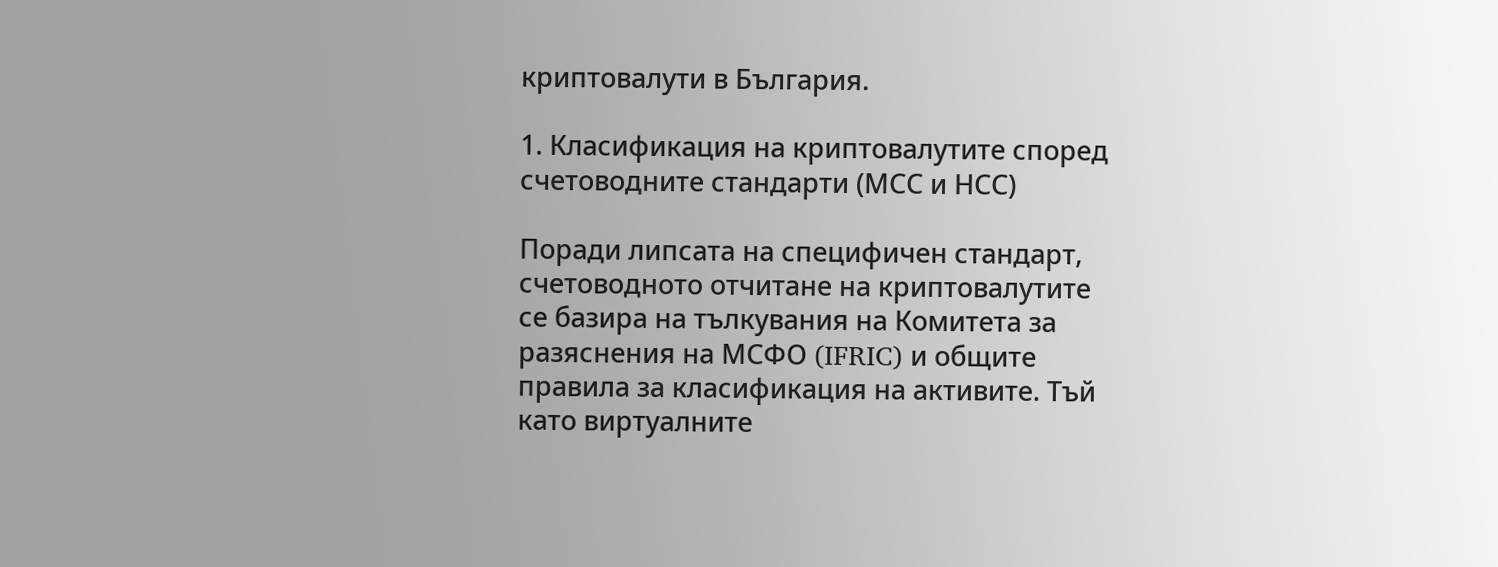криптовалути в България.

1. Класификация на криптовалутите според счетоводните стандарти (МСС и НСС)

Поради липсата на специфичен стандарт, счетоводното отчитане на криптовалутите се базира на тълкувания на Комитета за разяснения на МСФО (IFRIC) и общите правила за класификация на активите. Тъй като виртуалните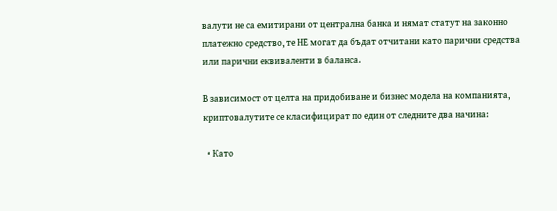валути не са емитирани от централна банка и нямат статут на законно платежно средство, те НЕ могат да бъдат отчитани като парични средства или парични еквиваленти в баланса.

В зависимост от целта на придобиване и бизнес модела на компанията, криптовалутите се класифицират по един от следните два начина:

  • Като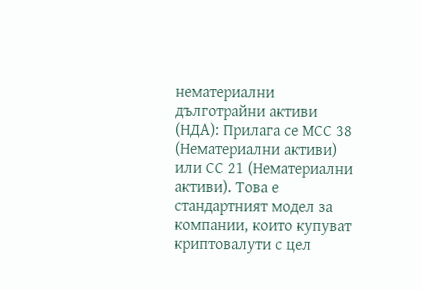нематериални дълготрайни активи (НДА): Прилага се МСС 38 (Нематериални активи) или СС 21 (Нематериални активи). Това е стандартният модел за компании, които купуват криптовалути с цел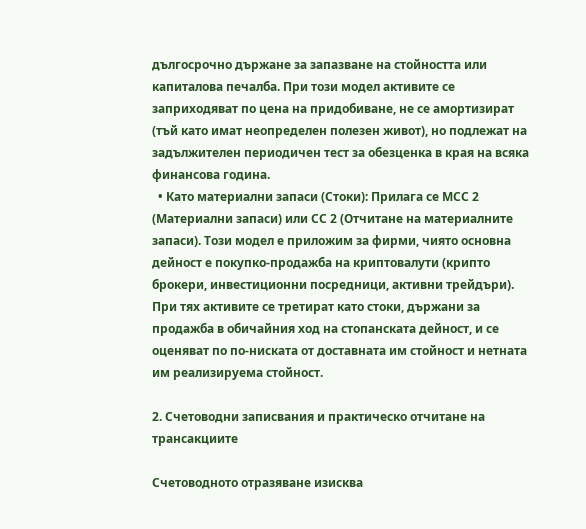дългосрочно държане за запазване на стойността или капиталова печалба. При този модел активите се заприходяват по цена на придобиване, не се амортизират (тъй като имат неопределен полезен живот), но подлежат на задължителен периодичен тест за обезценка в края на всяка финансова година.
  • Като материални запаси (Стоки): Прилага се МСС 2 (Материални запаси) или СС 2 (Отчитане на материалните запаси). Този модел е приложим за фирми, чиято основна дейност е покупко-продажба на криптовалути (крипто брокери, инвестиционни посредници, активни трейдъри). При тях активите се третират като стоки, държани за продажба в обичайния ход на стопанската дейност, и се оценяват по по-ниската от доставната им стойност и нетната им реализируема стойност.

2. Счетоводни записвания и практическо отчитане на трансакциите

Счетоводното отразяване изисква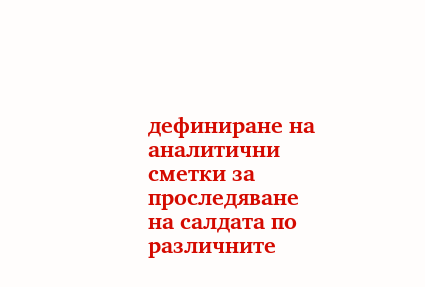дефиниране на аналитични сметки за проследяване на салдата по различните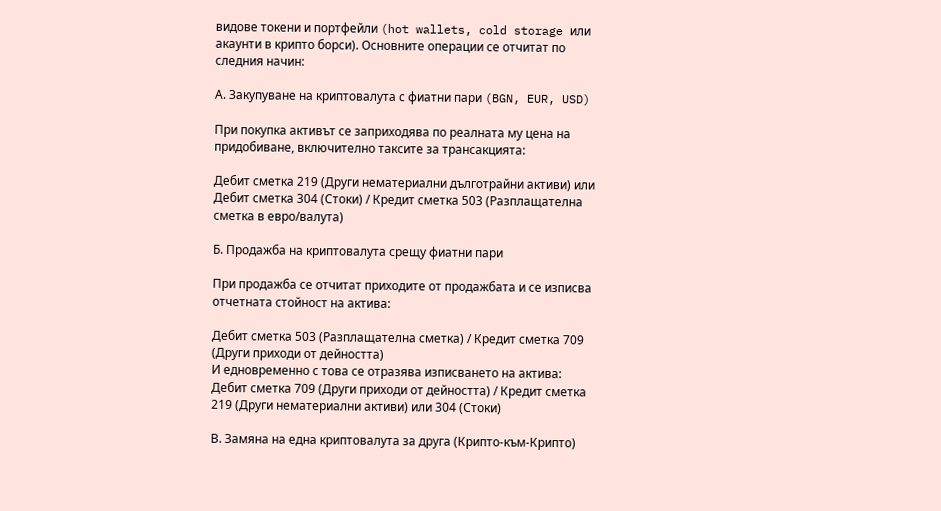видове токени и портфейли (hot wallets, cold storage или акаунти в крипто борси). Основните операции се отчитат по следния начин:

А. Закупуване на криптовалута с фиатни пари (BGN, EUR, USD)

При покупка активът се заприходява по реалната му цена на придобиване, включително таксите за трансакцията:

Дебит сметка 219 (Други нематериални дълготрайни активи) или Дебит сметка 304 (Стоки) / Кредит сметка 503 (Разплащателна сметка в евро/валута)

Б. Продажба на криптовалута срещу фиатни пари

При продажба се отчитат приходите от продажбата и се изписва отчетната стойност на актива:

Дебит сметка 503 (Разплащателна сметка) / Кредит сметка 709 (Други приходи от дейността)
И едновременно с това се отразява изписването на актива:
Дебит сметка 709 (Други приходи от дейността) / Кредит сметка 219 (Други нематериални активи) или 304 (Стоки)

В. Замяна на една криптовалута за друга (Крипто-към-Крипто)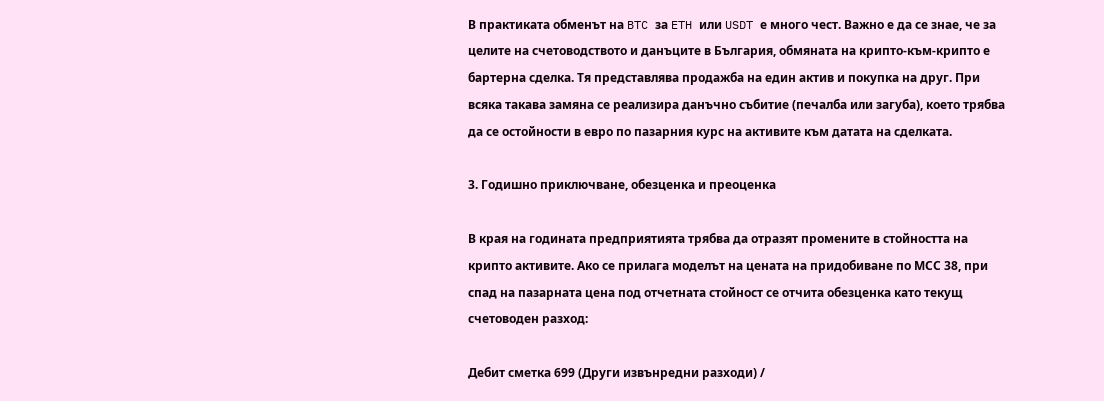В практиката обменът на BTC за ETH или USDT е много чест. Важно е да се знае, че за целите на счетоводството и данъците в България, обмяната на крипто-към-крипто е бартерна сделка. Тя представлява продажба на един актив и покупка на друг. При всяка такава замяна се реализира данъчно събитие (печалба или загуба), което трябва да се остойности в евро по пазарния курс на активите към датата на сделката.

3. Годишно приключване, обезценка и преоценка

В края на годината предприятията трябва да отразят промените в стойността на крипто активите. Ако се прилага моделът на цената на придобиване по МСС 38, при спад на пазарната цена под отчетната стойност се отчита обезценка като текущ счетоводен разход:

Дебит сметка 699 (Други извънредни разходи) /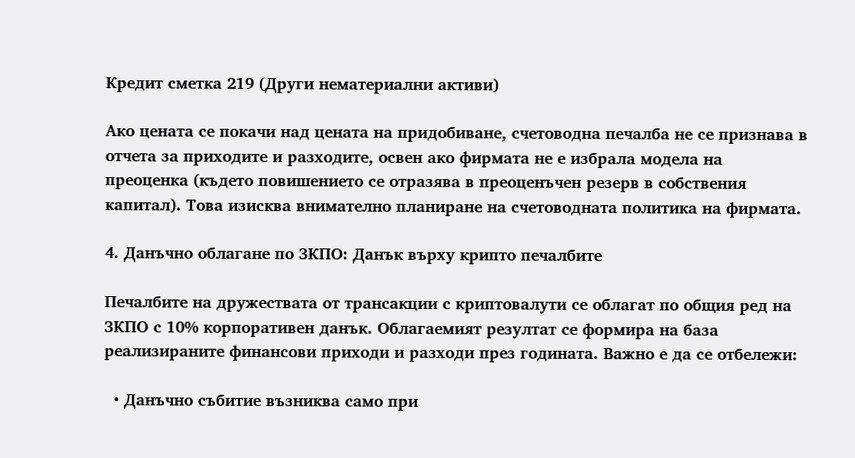Кредит сметка 219 (Други нематериални активи)

Ако цената се покачи над цената на придобиване, счетоводна печалба не се признава в отчета за приходите и разходите, освен ако фирмата не е избрала модела на преоценка (където повишението се отразява в преоценъчен резерв в собствения капитал). Това изисква внимателно планиране на счетоводната политика на фирмата.

4. Данъчно облагане по ЗКПО: Данък върху крипто печалбите

Печалбите на дружествата от трансакции с криптовалути се облагат по общия ред на ЗКПО с 10% корпоративен данък. Облагаемият резултат се формира на база реализираните финансови приходи и разходи през годината. Важно е да се отбележи:

  • Данъчно събитие възниква само при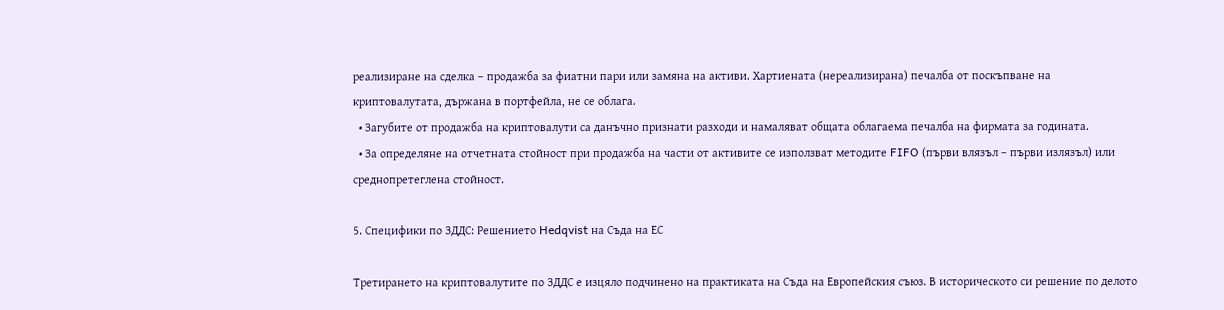реализиране на сделка – продажба за фиатни пари или замяна на активи. Хартиената (нереализирана) печалба от поскъпване на криптовалутата, държана в портфейла, не се облага.
  • Загубите от продажба на криптовалути са данъчно признати разходи и намаляват общата облагаема печалба на фирмата за годината.
  • За определяне на отчетната стойност при продажба на части от активите се използват методите FIFO (първи влязъл – първи излязъл) или среднопретеглена стойност.

5. Специфики по ЗДДС: Решението Hedqvist на Съда на ЕС

Третирането на криптовалутите по ЗДДС е изцяло подчинено на практиката на Съда на Европейския съюз. В историческото си решение по делото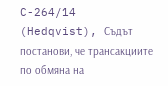C-264/14 (Hedqvist), Съдът постанови, че трансакциите по обмяна на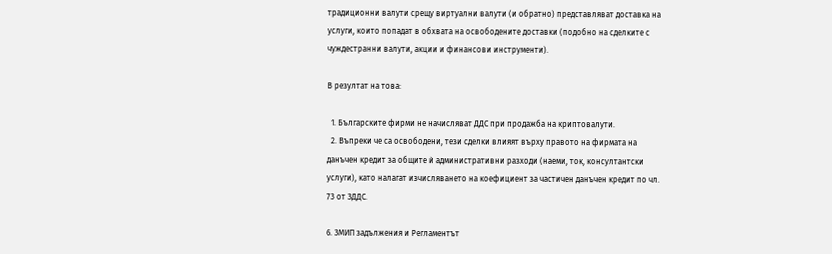традиционни валути срещу виртуални валути (и обратно) представляват доставка на услуги, които попадат в обхвата на освободените доставки (подобно на сделките с чуждестранни валути, акции и финансови инструменти).

В резултат на това:

  1. Българските фирми не начисляват ДДС при продажба на криптовалути.
  2. Въпреки че са освободени, тези сделки влияят върху правото на фирмата на данъчен кредит за общите ѝ административни разходи (наеми, ток, консултантски услуги), като налагат изчисляването на коефициент за частичен данъчен кредит по чл. 73 от ЗДДС.

6. ЗМИП задължения и Регламентът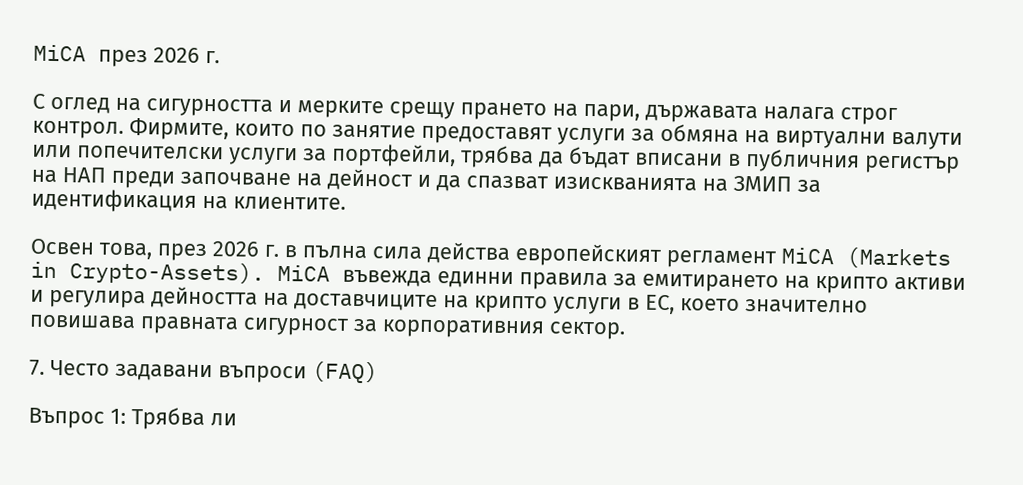MiCA през 2026 г.

С оглед на сигурността и мерките срещу прането на пари, държавата налага строг контрол. Фирмите, които по занятие предоставят услуги за обмяна на виртуални валути или попечителски услуги за портфейли, трябва да бъдат вписани в публичния регистър на НАП преди започване на дейност и да спазват изискванията на ЗМИП за идентификация на клиентите.

Освен това, през 2026 г. в пълна сила действа европейският регламент MiCA (Markets in Crypto-Assets). MiCA въвежда единни правила за емитирането на крипто активи и регулира дейността на доставчиците на крипто услуги в ЕС, което значително повишава правната сигурност за корпоративния сектор.

7. Често задавани въпроси (FAQ)

Въпрос 1: Трябва ли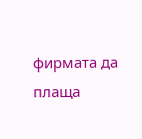фирмата да плаща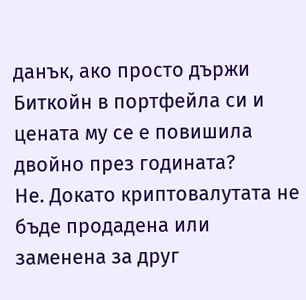данък, ако просто държи Биткойн в портфейла си и цената му се е повишила двойно през годината?
Не. Докато криптовалутата не бъде продадена или заменена за друг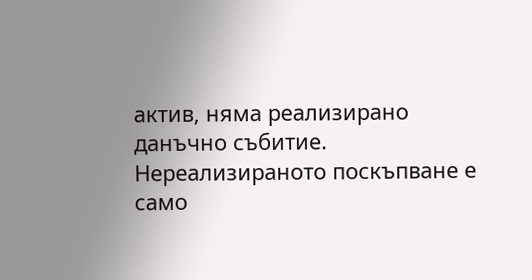актив, няма реализирано данъчно събитие. Нереализираното поскъпване е само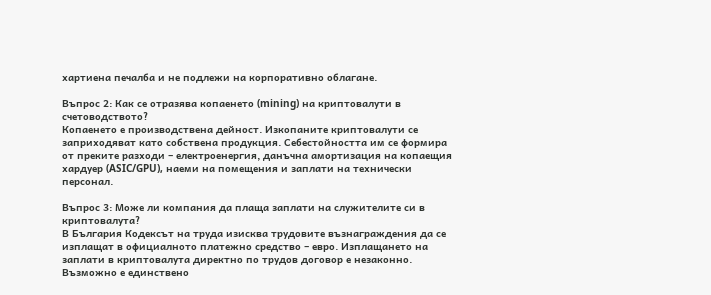хартиена печалба и не подлежи на корпоративно облагане.

Въпрос 2: Как се отразява копаенето (mining) на криптовалути в счетоводството?
Копаенето е производствена дейност. Изкопаните криптовалути се заприходяват като собствена продукция. Себестойността им се формира от преките разходи – електроенергия, данъчна амортизация на копаещия хардуер (ASIC/GPU), наеми на помещения и заплати на технически персонал.

Въпрос 3: Може ли компания да плаща заплати на служителите си в криптовалута?
В България Кодексът на труда изисква трудовите възнаграждения да се изплащат в официалното платежно средство – евро. Изплащането на заплати в криптовалута директно по трудов договор е незаконно. Възможно е единствено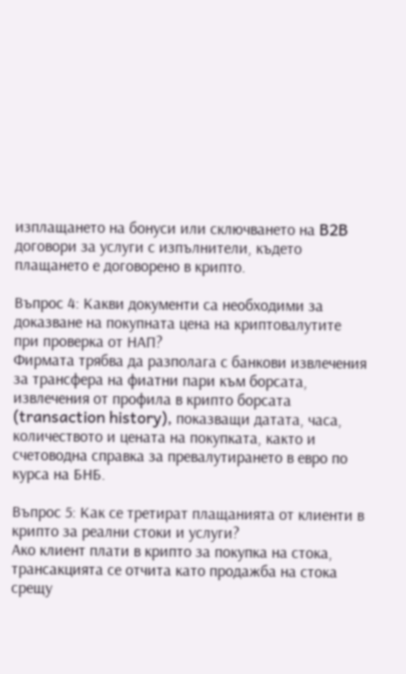изплащането на бонуси или сключването на B2B договори за услуги с изпълнители, където плащането е договорено в крипто.

Въпрос 4: Какви документи са необходими за доказване на покупната цена на криптовалутите при проверка от НАП?
Фирмата трябва да разполага с банкови извлечения за трансфера на фиатни пари към борсата, извлечения от профила в крипто борсата (transaction history), показващи датата, часа, количеството и цената на покупката, както и счетоводна справка за превалутирането в евро по курса на БНБ.

Въпрос 5: Как се третират плащанията от клиенти в крипто за реални стоки и услуги?
Ако клиент плати в крипто за покупка на стока, трансакцията се отчита като продажба на стока срещу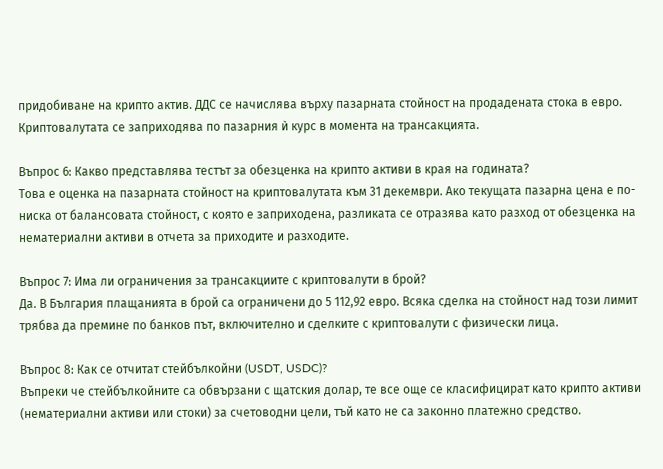придобиване на крипто актив. ДДС се начислява върху пазарната стойност на продадената стока в евро. Криптовалутата се заприходява по пазарния ѝ курс в момента на трансакцията.

Въпрос 6: Какво представлява тестът за обезценка на крипто активи в края на годината?
Това е оценка на пазарната стойност на криптовалутата към 31 декември. Ако текущата пазарна цена е по-ниска от балансовата стойност, с която е заприходена, разликата се отразява като разход от обезценка на нематериални активи в отчета за приходите и разходите.

Въпрос 7: Има ли ограничения за трансакциите с криптовалути в брой?
Да. В България плащанията в брой са ограничени до 5 112,92 евро. Всяка сделка на стойност над този лимит трябва да премине по банков път, включително и сделките с криптовалути с физически лица.

Въпрос 8: Как се отчитат стейбълкойни (USDT, USDC)?
Въпреки че стейбълкойните са обвързани с щатския долар, те все още се класифицират като крипто активи (нематериални активи или стоки) за счетоводни цели, тъй като не са законно платежно средство.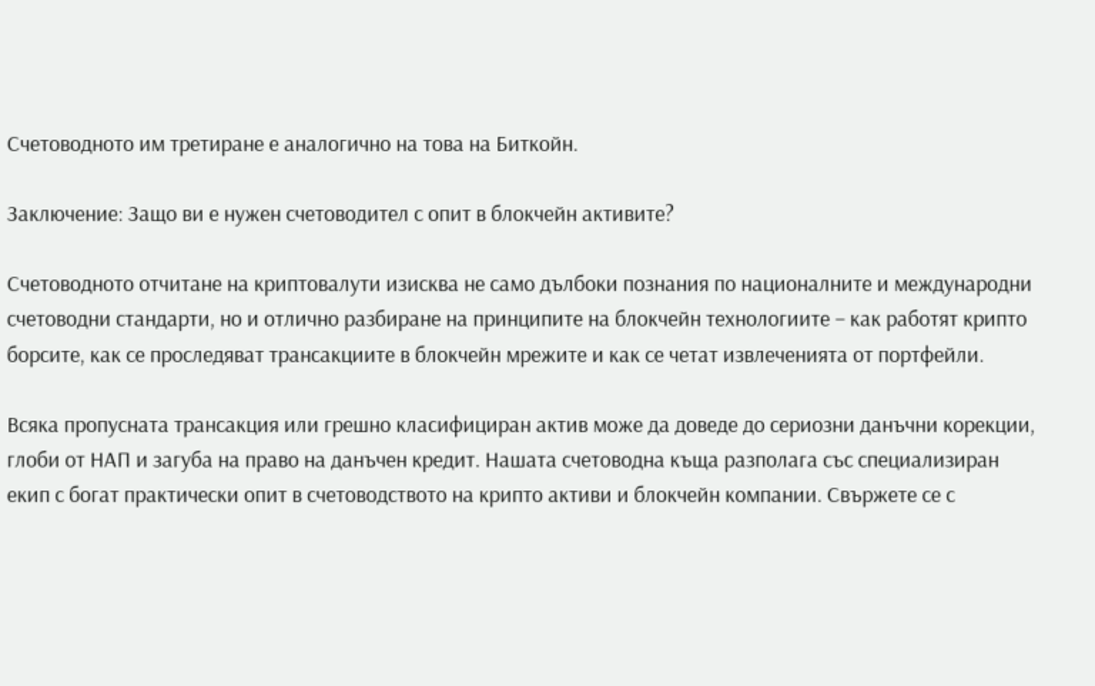Счетоводното им третиране е аналогично на това на Биткойн.

Заключение: Защо ви е нужен счетоводител с опит в блокчейн активите?

Счетоводното отчитане на криптовалути изисква не само дълбоки познания по националните и международни счетоводни стандарти, но и отлично разбиране на принципите на блокчейн технологиите – как работят крипто борсите, как се проследяват трансакциите в блокчейн мрежите и как се четат извлеченията от портфейли.

Всяка пропусната трансакция или грешно класифициран актив може да доведе до сериозни данъчни корекции, глоби от НАП и загуба на право на данъчен кредит. Нашата счетоводна къща разполага със специализиран екип с богат практически опит в счетоводството на крипто активи и блокчейн компании. Свържете се с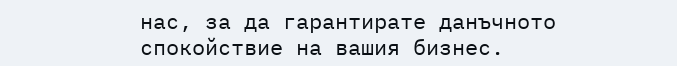нас, за да гарантирате данъчното спокойствие на вашия бизнес.